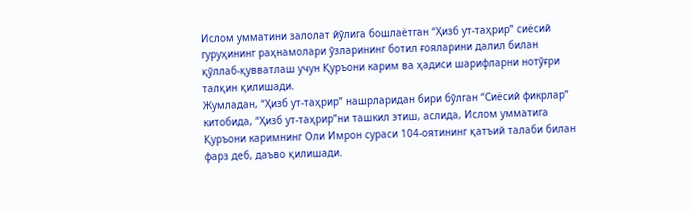Ислом умматини залолат йўлига бошлаётган “Ҳизб ут-таҳрир” сиёсий гуруҳининг раҳнамолари ўзларининг ботил ғояларини далил билан қўллаб-қувватлаш учун Қуръони карим ва ҳадиси шарифларни нотўғри талқин қилишади.
Жумладан, “Ҳизб ут-таҳрир” нашрларидан бири бўлган “Сиёсий фикрлар” китобида, “Ҳизб ут-таҳрир”ни ташкил этиш, аслида, Ислом умматига Қуръони каримнинг Оли Имрон сураси 104-оятининг қатъий талаби билан фарз деб, даъво қилишади.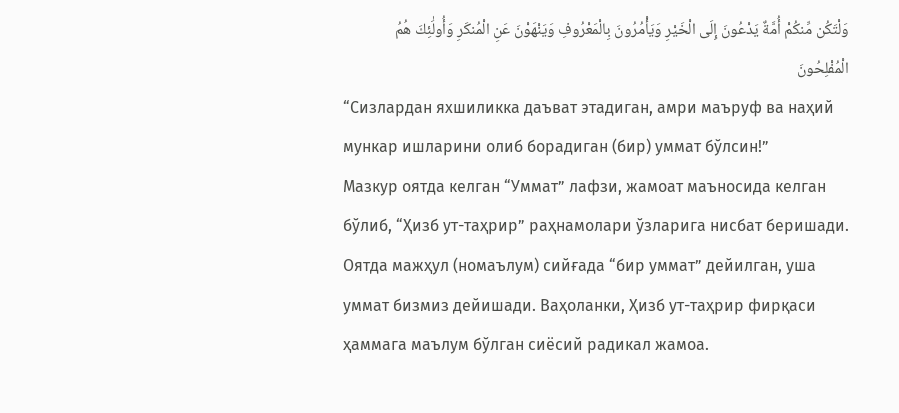وَلْتَكُن مِّنكُمْ أُمَّةٌ يَدْعُونَ إِلَى الْخَيْرِ وَيَأْمُرُونَ بِالْمَعْرُوفِ وَيَنْهَوْنَ عَنِ الْمُنكَرِ وَأُولَٰئِكَ هُمُ الْمُفْلِحُونَ
“Сизлардан яхшиликка даъват этадиган, амри маъруф ва наҳий мункар ишларини олиб борадиган (бир) уммат бўлсин!”
Мазкур оятда келган “Уммат” лафзи, жамоат маъносида келган бўлиб, “Ҳизб ут-таҳрир” раҳнамолари ўзларига нисбат беришади. Оятда мажҳул (номаълум) сийғада “бир уммат” дейилган, уша уммат бизмиз дейишади. Ваҳоланки, Ҳизб ут-таҳрир фирқаси ҳаммага маълум бўлган сиёсий радикал жамоа.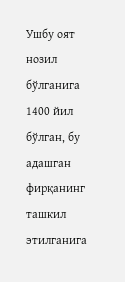Ушбу оят нозил бўлганига 1400 йил бўлган, бу адашган фирқанинг ташкил этилганига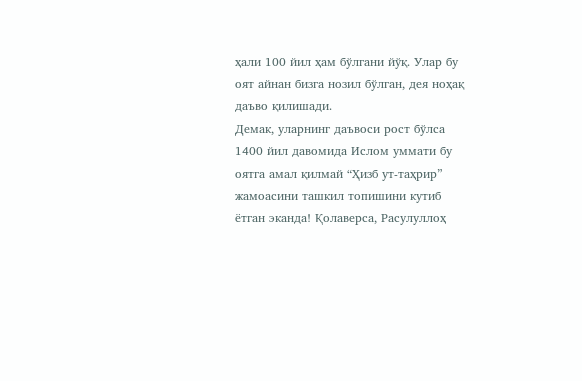ҳали 100 йил ҳам бўлгани йўқ. Улар бу оят айнан бизга нозил бўлган, дея ноҳақ даъво қилишади.
Демак, уларнинг даъвоси рост бўлса 1400 йил давомида Ислом уммати бу оятга амал қилмай “Ҳизб ут-таҳрир” жамоасини ташкил топишини кутиб ётган эканда! Қолаверса, Расулуллоҳ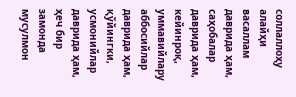соллаллоҳу алайҳи васаллам даврида ҳам, саҳобалар даврида ҳам, кейинроқ, уммавийлару аббосийлар даврида ҳам, қўйингки, усмонийлар даврида ҳам, ҳеч бир замонда мусулмон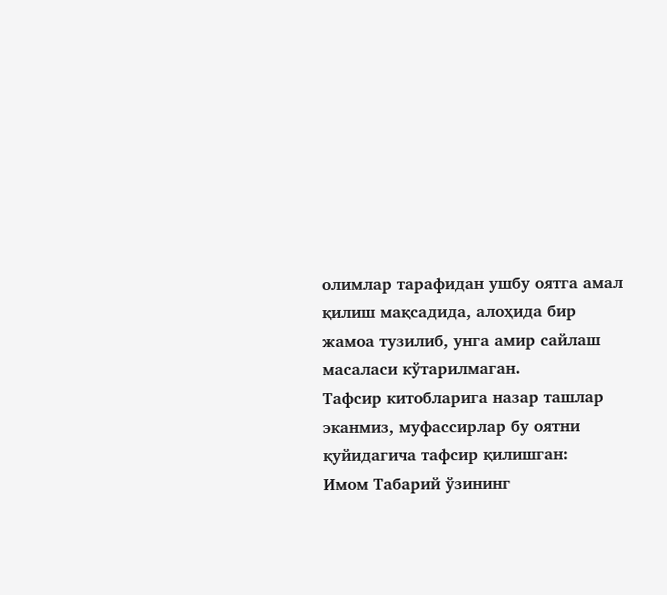олимлар тарафидан ушбу оятга амал қилиш мақсадида, алоҳида бир жамоа тузилиб, унга амир сайлаш масаласи кўтарилмаган.
Тафсир китобларига назар ташлар эканмиз, муфассирлар бу оятни қуйидагича тафсир қилишган:
Имом Табарий ўзининг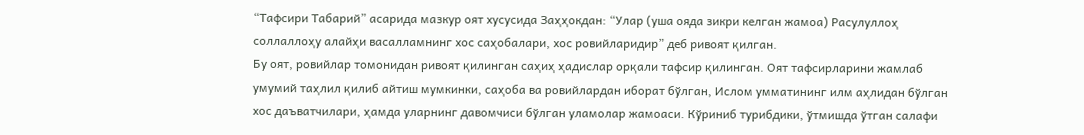“Тафсири Табарий” асарида мазкур оят хусусида Заҳҳокдан: “Улар (уша ояда зикри келган жамоа) Расулуллоҳ соллаллоҳу алайҳи васалламнинг хос саҳобалари, хос ровийларидир” деб ривоят қилган.
Бу оят, ровийлар томонидан ривоят қилинган саҳиҳ ҳадислар орқали тафсир қилинган. Оят тафсирларини жамлаб умумий таҳлил қилиб айтиш мумкинки, саҳоба ва ровийлардан иборат бўлган, Ислом умматининг илм аҳлидан бўлган хос даъватчилари, ҳамда уларнинг давомчиси бўлган уламолар жамоаси. Кўриниб турибдики, ўтмишда ўтган салафи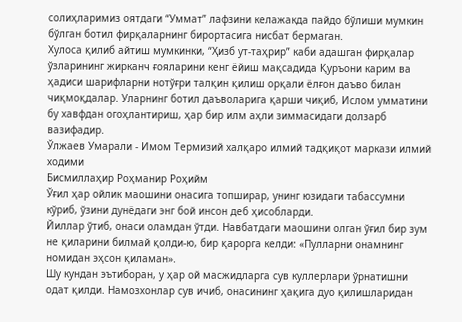солиҳларимиз оятдаги “Уммат” лафзини келажакда пайдо бўлиши мумкин бўлган ботил фирқаларнинг бирортасига нисбат бермаган.
Хулоса қилиб айтиш мумкинки, “Ҳизб ут-таҳрир” каби адашган фирқалар ўзларининг жирканч ғояларини кенг ёйиш мақсадида Қуръони карим ва ҳадиси шарифларни нотўғри талқин қилиш орқали ёлғон даъво билан чиқмоқдалар. Уларнинг ботил даъволарига қарши чиқиб, Ислом умматини бу хавфдан огоҳлантириш, ҳар бир илм аҳли зиммасидаги долзарб вазифадир.
Ўлжаев Умарали - Имом Термизий халқаро илмий тадқиқот маркази илмий ходими
Бисмиллаҳир Роҳманир Роҳийм
Ўғил ҳар ойлик маошини онасига топширар, унинг юзидаги табассумни кўриб, ўзини дунёдаги энг бой инсон деб ҳисобларди.
Йиллар ўтиб, онаси оламдан ўтди. Навбатдаги маошини олган ўғил бир зум не қиларини билмай қолди-ю, бир қарорга келди: «Пулларни онамнинг номидан эҳсон қиламан».
Шу кундан эътиборан, у ҳар ой масжидларга сув куллерлари ўрнатишни одат қилди. Намозхонлар сув ичиб, онасининг ҳақига дуо қилишларидан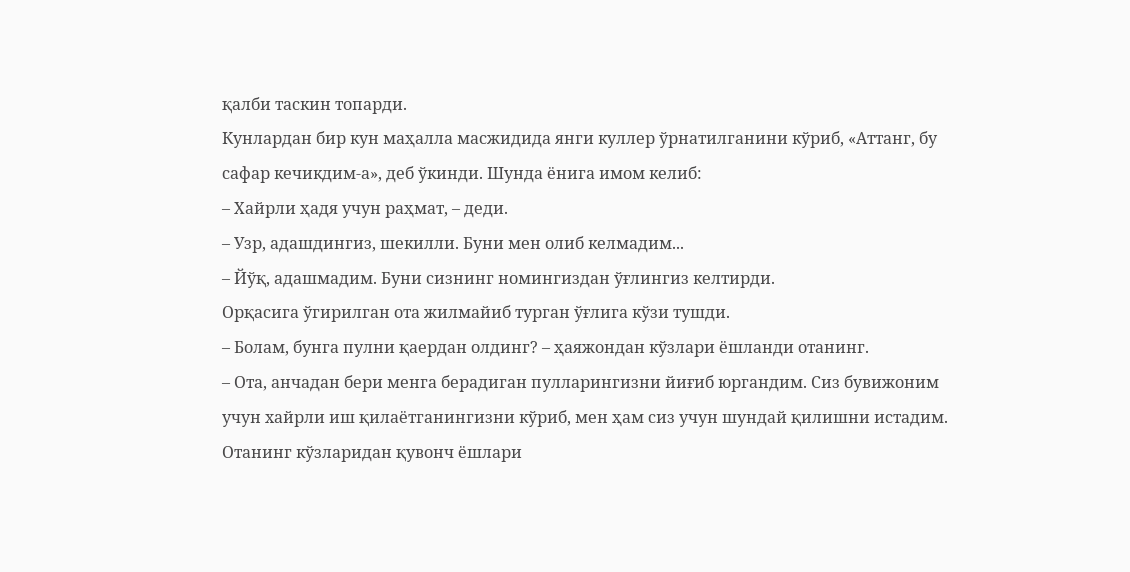қалби таскин топарди.
Кунлардан бир кун маҳалла масжидида янги куллер ўрнатилганини кўриб, «Аттанг, бу сафар кечикдим-а», деб ўкинди. Шунда ёнига имом келиб:
– Хайрли ҳадя учун раҳмат, – деди.
– Узр, адашдингиз, шекилли. Буни мен олиб келмадим...
– Йўқ, адашмадим. Буни сизнинг номингиздан ўғлингиз келтирди.
Орқасига ўгирилган ота жилмайиб турган ўғлига кўзи тушди.
– Болам, бунга пулни қаердан олдинг? – ҳаяжондан кўзлари ёшланди отанинг.
– Ота, анчадан бери менга берадиган пулларингизни йиғиб юргандим. Сиз бувижоним учун хайрли иш қилаётганингизни кўриб, мен ҳам сиз учун шундай қилишни истадим.
Отанинг кўзларидан қувонч ёшлари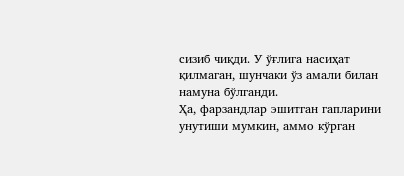сизиб чиқди. У ўғлига насиҳат қилмаган, шунчаки ўз амали билан намуна бўлганди.
Ҳа, фарзандлар эшитган гапларини унутиши мумкин, аммо кўрган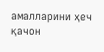амалларини ҳеч қачон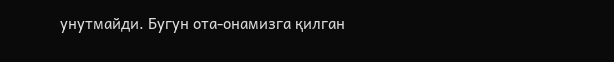унутмайди. Бугун ота-онамизга қилган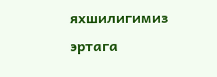яхшилигимиз эртага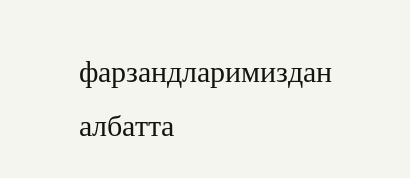фарзандларимиздан албатта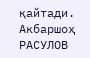қайтади.
Акбаршоҳ РАСУЛОВ